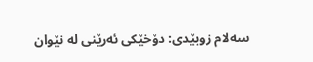سه‌لام زوبێدی: دۆخێكی ئه‌رێنی له‌ نێوان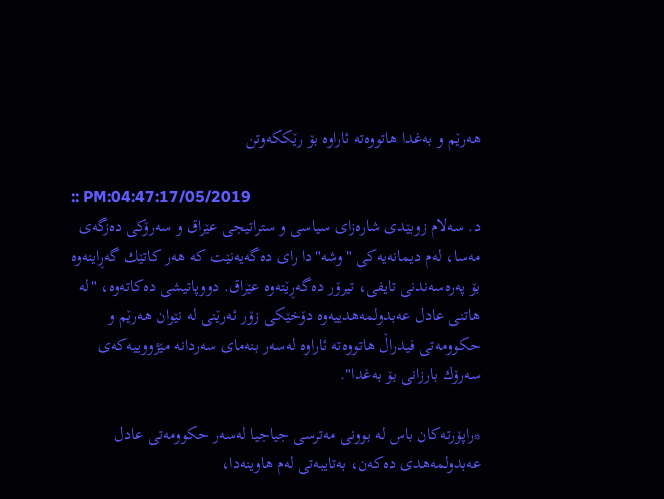هه‌رێم و به‌غدا هاتووه‌ته‌ ئاراوه‌ بۆ رێككه‌وتن

:: PM:04:47:17/05/2019
د. سه‌لام زوبێدی شاره‌زای سیاسی و ستراتیجی عێراق و سه‌رۆكی ده‌زگه‌ی مه‌سا، له‌م دیمانه‌یه‌كی "وشه‌"دا رای ده‌گه‌یه‌نێت كه‌ هه‌ر كاتێك گه‌ڕاینه‌وه‌ بۆ په‌ره‌سه‌ندنی تایفی، تیرۆر ده‌گه‌ڕێته‌وه‌ عێراق. دووپاتیشی ده‌كاته‌وه‌، "له‌ هاتنی عادل عه‌بدولمه‌هدییه‌وه‌ دۆخێكی زۆر ئه‌رێنی له‌ نێوان هه‌رێم و حكوومه‌تی فیدراڵ هاتووه‌ته‌ ئاراوه‌ له‌سه‌ر بنه‌مای سه‌ردانه‌ مێژووییه‌كه‌ی سه‌رۆك بارزانی بۆ به‌غدا".

*راپۆرته‌كان باس له‌ بوونی مه‌ترسی جیاجیا له‌سه‌ر حكوومه‌تی عادل عه‌بدولمه‌هدی ده‌كه‌ن، به‌تایبه‌تی له‌م هاوینه‌دا،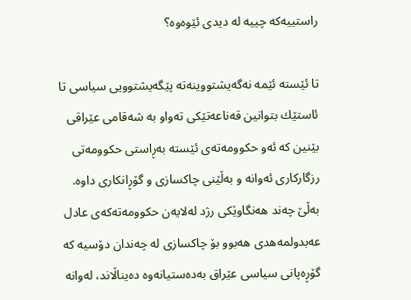راستییه‌كه‌ چییه‌ له‌ دیدی ئێوه‌وه‌؟

تا ئێسته‌ ئێمه‌ نه‌گه‌یشتووینه‌ته‌ پێگه‌یشتوویی سیاسی تا ئاستێك بتوانین قه‌ناعه‌تێكی ته‌واو به‌ شه‌قامی عێراقی بێنین كه‌ ئه‌و حكوومه‌ته‌ی ئێسته‌ به‌ڕاستی حكوومه‌تی رزگاركاری ئه‌وانه‌ و به‌ڵێنی چاكسازی و گۆڕانكاری داوه‌. به‌ڵێ چه‌ند هه‌نگاوێكی رژد له‌لایه‌ن حكوومه‌ته‌كه‌ی عادل عه‌بدولمه‌هدی هه‌بوو بۆ چاكسازی له‌ چه‌ندان دۆسیه‌ كه‌ گۆڕه‌پانی سیاسی عێراق به‌ده‌ستیانه‌وه‌ ده‌یناڵاند، له‌وانه‌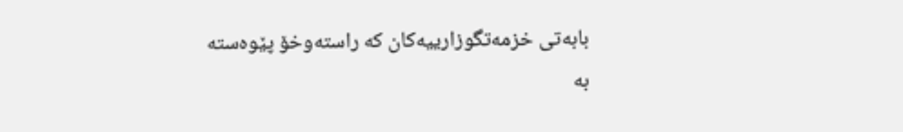بابه‌تی خزمه‌تگوزارییه‌كان كه‌ راسته‌وخۆ پێوه‌سته‌ به‌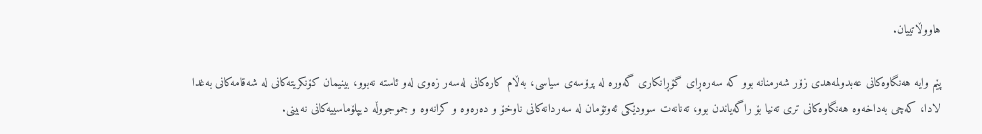هاووڵاتییان.

پێم وایه‌ هه‌نگاوه‌كانی عه‌بدولمه‌هدی زۆر شه‌رمنانه‌ بوو كه‌ سه‌ره‌ڕای گۆڕانكاری گه‌وره‌ له‌ پرۆسه‌ی سیاسی، به‌ڵام كاره‌كانی له‌سه‌ر زه‌وی له‌و ئاسته‌ نه‌بوو، بینیمان كۆنكریته‌كانی له‌ شه‌قامه‌كانی به‌غدا لادا، كه‌چی به‌داخه‌وه‌ هه‌نگاوه‌كانی تری ته‌نیا بۆ راگه‌یاندن بوو، ته‌نانه‌ت سوودێكی ئه‌وتۆمان له‌ سه‌ردانه‌كانی ناوخۆ و ده‌ره‌وه‌ و كرانه‌وه‌ و جموجووڵه‌ دیپلۆماسییه‌كانی نه‌بینی.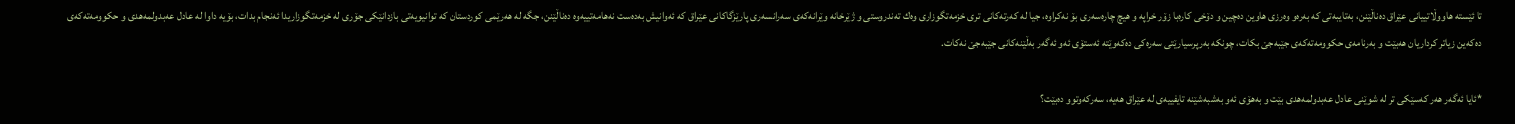تا ئێسته‌ هاووڵاتییانی عێراق ده‌ناڵێنن، به‌تایبه‌تی كه‌ به‌ره‌و وه‌رزی هاوین ده‌چین و دۆخی كاره‌با زۆر خراپه‌ و هیچ چاره‌سه‌ری بۆ نه‌كراوه‌، جیا له‌ كه‌رته‌كانی تری خزمه‌تگوزاری وه‌ك ته‌ندروستی و ژێرخانه‌ وێرانه‌كه‌ی سه‌رانسه‌ری پارێزگاكانی عێراق كه‌ ئه‌وانیش به‌ده‌ست نه‌هامه‌تییه‌وه‌ ده‌ناڵێنن، جگه‌ له‌ هه‌رێمی كوردستان كه‌ توانیویه‌تی بازدانێكی جۆری له‌ خزمه‌تگوزاریدا ئه‌نجام بدات، بۆیه‌ داوا له‌ عادل عه‌بدولمه‌هدی و حكوومه‌ته‌كه‌ی ده‌كه‌ین زیاتر كرداریان هه‌بێت و به‌رنامه‌ی حكوومه‌ته‌كه‌ی جێبه‌جێ بكات، چونكه‌ به‌رپرسیارێتی سه‌ره‌كی ده‌كه‌وێته‌ ئه‌ستۆی ئه‌و ئه‌گه‌ر به‌ڵێنه‌كانی جێبه‌جێ نه‌كات.

*ئایا ئه‌گه‌ر هه‌ر كه‌سێكی تر له‌ شوێنی عادل عه‌بدولمه‌هدی بێت و به‌هۆی ئه‌و به‌شبه‌شێنه‌ تایفییه‌ی له‌ عێراق هه‌یه‌، سه‌ركه‌وتوو ده‌بێت؟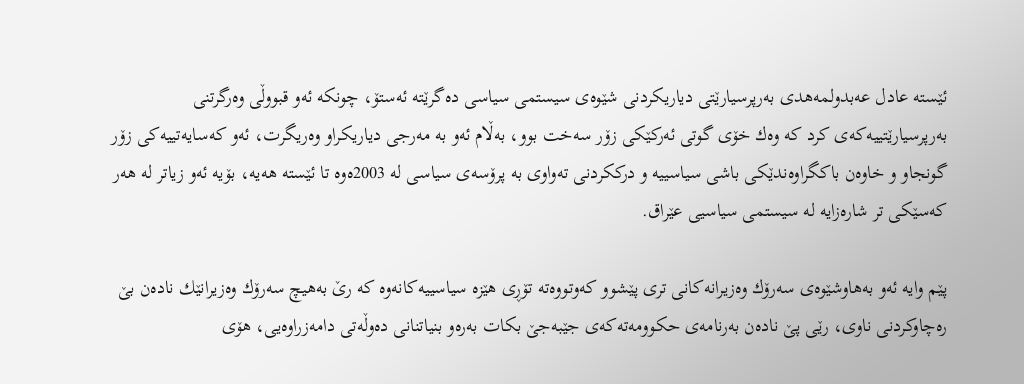ئێسته‌ عادل عه‌بدولمه‌هدی به‌رپرسیارێتی دیاریكردنی شێوه‌ی سیستمی سیاسی ده‌گرێته‌ ئه‌ستۆ، چونكه‌ ئه‌و قبووڵی وه‌رگرتنی به‌رپرسیارێتییه‌كه‌ی كرد كه‌ وه‌ك خۆی گوتی ئه‌ركێكی زۆر سه‌خت بوو، به‌ڵام ئه‌و به‌ مه‌رجی دیاریكراو وه‌ریگرت، ئه‌و كه‌سایه‌تییه‌كی زۆر گونجاو و خاوه‌ن باكگراوه‌ندێكی باشی سیاسییه‌ و درككردنی ته‌واوی به‌ پرۆسه‌ی سیاسی له‌ 2003ه‌وه‌ تا ئێسته‌ هه‌یه‌، بۆیه‌ ئه‌و زیاتر له‌ هه‌ر كه‌سێكی تر شاره‌زایه‌ له‌ سیستمی سیاسیی عێراق.

پێم وایه‌ ئه‌و به‌هاوشێوه‌ی سه‌رۆك وه‌زیرانه‌كانی تری پێشوو كه‌وتووه‌ته‌ تۆڕی هێزه‌ سیاسییه‌كانه‌وه‌ كه‌ رێ به‌هیچ سه‌رۆك وه‌زیرانێك ناده‌ن بێ ره‌چاوكردنی ناوی، رێی پێ ناده‌ن به‌رنامه‌ی حكوومه‌ته‌كه‌ی جێبه‌جێ بكات به‌ره‌و بنیاتنانی ده‌وڵه‌تی دامه‌زراوه‌یی، هۆی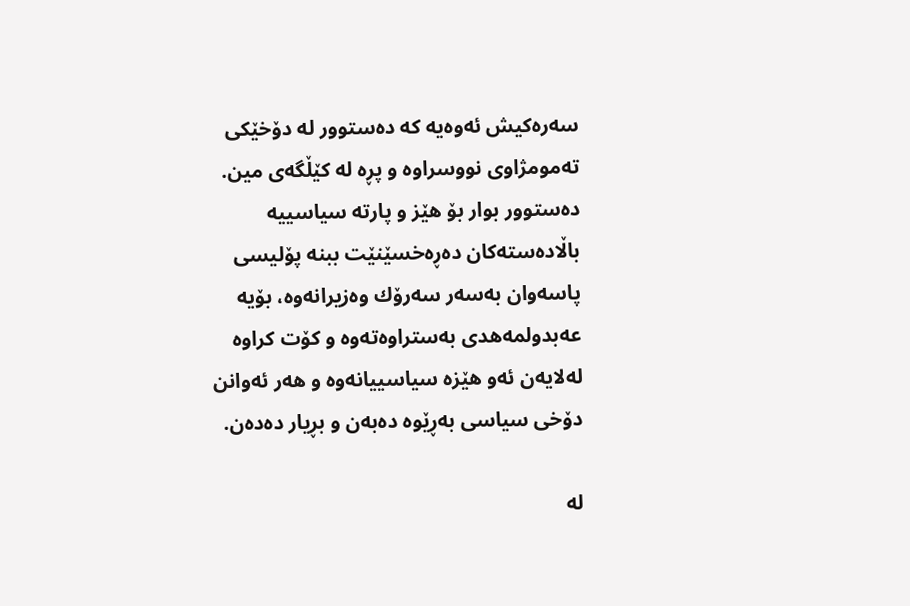سه‌ره‌كیش ئه‌وه‌یه‌ كه‌ ده‌ستوور له‌ دۆخێكی ته‌مومژاوی نووسراوه‌ و پڕه‌ له‌ كێڵگه‌ی مین. ده‌ستوور بوار بۆ هێز و پارته‌ سیاسییه‌ باڵاده‌سته‌كان ده‌ڕه‌خسێنێت ببنه‌ پۆلیسی پاسه‌وان به‌سه‌ر سه‌رۆك وه‌زیرانه‌وه‌، بۆیه‌ عه‌بدولمه‌هدی به‌ستراوه‌ته‌وه‌ و كۆت كراوه‌ له‌لایه‌ن ئه‌و هێزه‌ سیاسییانه‌وه‌ و هه‌ر ئه‌وانن دۆخی سیاسی به‌ڕێوه‌ ده‌به‌ن و بڕیار ده‌ده‌ن.

له‌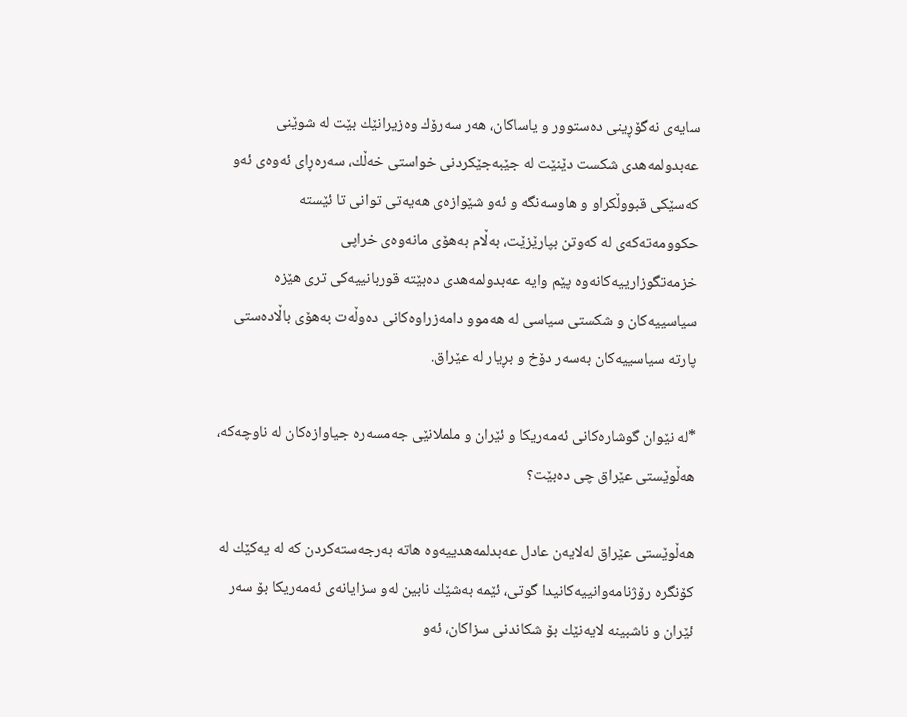سایه‌ی نه‌گۆڕینی ده‌ستوور و یاساكان، هه‌ر سه‌رۆك وه‌زیرانێك بێت له‌ شوێنی عه‌بدولمه‌هدی شكست دێنێت له‌ جێبه‌جێكردنی خواستی خه‌ڵك، سه‌ره‌ڕای ئه‌وه‌ی ئه‌و كه‌سێكی قبووڵكراو و هاوسه‌نگه‌ و ئه‌و شێوازه‌ی هه‌یه‌تی توانی تا ئێسته‌ حكوومه‌ته‌كه‌ی له‌ كه‌وتن بپارێزێت، به‌ڵام به‌هۆی مانه‌وه‌ی خراپی خزمه‌تگوزارییه‌كانه‌وه‌ پێم وایه‌ عه‌بدولمه‌هدی ده‌بێته‌ قوربانییه‌كی تری هێزه‌ سیاسییه‌كان و شكستی سیاسی له‌ هه‌موو دامه‌زراوه‌كانی ده‌وڵه‌ت به‌هۆی باڵاده‌ستی پارته‌ سیاسییه‌كان به‌سه‌ر دۆخ و بڕیار له‌ عێراق.

*له‌ نێوان گوشاره‌كانی ئه‌مه‌ریكا و ئێران و ململانێی جه‌مسه‌ره‌ جیاوازه‌كان له‌ ناوچه‌كه‌، هه‌ڵوێستی عێراق چی ده‌بێت؟

هه‌ڵوێستی عێراق له‌لایه‌ن عادل عه‌بدلمه‌هدییه‌وه‌ هاته‌ به‌رجه‌سته‌كردن كه‌ له‌ یه‌كێك له‌ كۆنگره‌ رۆژنامه‌وانییه‌كانیدا گوتی، ئێمه‌ به‌شێك نابین له‌و سزایانه‌ی ئه‌مه‌ریكا بۆ سه‌ر ئێران و ناشبینه‌ لایه‌نێك بۆ شكاندنی سزاكان، ئه‌و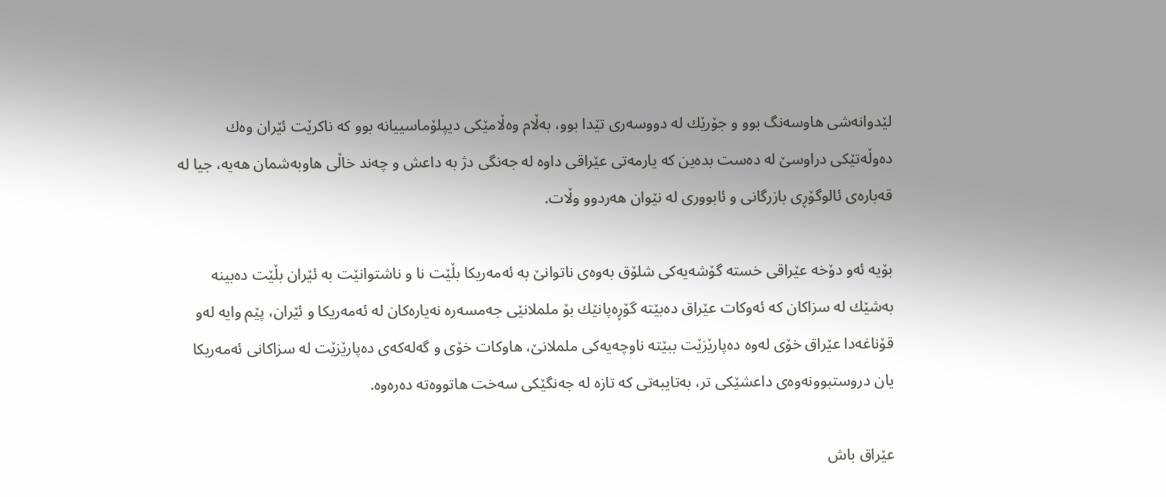لێدوانه‌شی هاوسه‌نگ بوو و جۆرێك له‌ دووسه‌ری تێدا بوو، به‌ڵام وه‌ڵامێكی دیپلۆماسییانه‌ بوو كه‌ ناكرێت ئێران وه‌ك ده‌وڵه‌تێكی دراوسێ له‌ ده‌ست بده‌ین كه‌ یارمه‌تی عێراقی داوه‌ له‌ جه‌نگی دژ به‌ داعش و چه‌ند خاڵی هاوبه‌شمان هه‌یه‌، جیا له‌ قه‌باره‌ی ئالوگۆڕی بازرگانی و ئابووری له‌ نێوان هه‌ردوو وڵات.

بۆیه‌ ئه‌و دۆخه‌ عێراقی خسته‌ گۆشه‌یه‌كی شلۆق به‌وه‌ی ناتوانێ به‌ ئه‌مه‌ریكا بڵێت نا و ناشتوانێت به‌ ئێران بڵێت ده‌بینه‌ به‌شێك له‌ سزاكان كه‌ ئه‌وكات عێراق ده‌بێته‌ گۆڕه‌پانێك بۆ ململانێی جه‌مسه‌ره‌ نه‌یاره‌كان له‌ ئه‌مه‌ریكا و ئێران، پێم وایه‌ له‌و قۆناغه‌دا عێراق خۆی له‌وه‌ ده‌پارێزێت ببێته‌ ناوچه‌یه‌كی ململانێ، هاوكات خۆی و گه‌له‌كه‌ی ده‌پارێزێت له‌ سزاكانی ئه‌مه‌ریكا یان دروستبوونه‌وه‌ی داعشێكی تر، به‌تایبه‌تی كه‌ تازه‌ له‌ جه‌نگێكی سه‌خت هاتووه‌ته‌ ده‌ره‌وه‌.

عێراق باش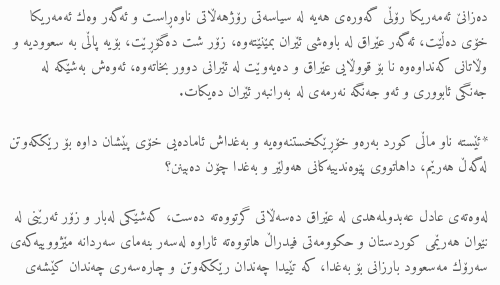ده‌زانێ ئه‌مه‌ریكا رۆڵی گه‌وره‌ی هه‌یه‌ له‌ سیاسه‌تی رۆژهه‌ڵاتی ناوه‌ڕاست و ئه‌گه‌ر وه‌ك ئه‌مه‌ریكا خۆی ده‌ڵێت، ئه‌گه‌ر عێراق له‌ باوه‌شی ئێران بمێنێته‌وه‌، زۆر شت ده‌گۆڕێت، بۆیه‌ پاڵی به‌ سعوودیه‌ و وڵاتانی كه‌نداوه‌وه‌ نا بۆ قووڵایی عێراق و ده‌یه‌وێت له‌ ئێرانی دوور بخاته‌وه‌، ئه‌وه‌ش به‌شێكه‌ له‌ جه‌نگی ئابووری و ئه‌و جه‌نگه‌ نه‌رمه‌ی له‌ به‌رانبه‌ر ئێران ده‌یكات.

*ئێسته‌ ناو ماڵی كورد به‌ره‌و خۆڕێكخستنه‌وه‌یه‌ و به‌غداش ئاماده‌یی خۆی پێشان داوه‌ بۆ رێككه‌وتن له‌گه‌ڵ هه‌رێم، داهاتووی پێوه‌ندییه‌كانی هه‌ولێر و به‌غدا چۆن ده‌بینن؟

له‌وه‌ته‌ی عادل عه‌بدولمه‌هدی له‌ عێراق ده‌سه‌ڵاتی گرتووه‌ته‌ ده‌ست، كه‌شێكی له‌بار و زۆر ئه‌رێنی له‌ نێوان هه‌رێمی كوردستان و حكوومه‌تی فیدراڵ هاتووه‌ته‌ ئاراوه‌ له‌سه‌ر بنه‌مای سه‌ردانه‌ مێژووییه‌كه‌ی سه‌رۆك مه‌سعوود بارزانی بۆ به‌غدا، كه‌ تێیدا چه‌ندان رێككه‌وتن و چاره‌سه‌ری چه‌ندان كێشه‌ی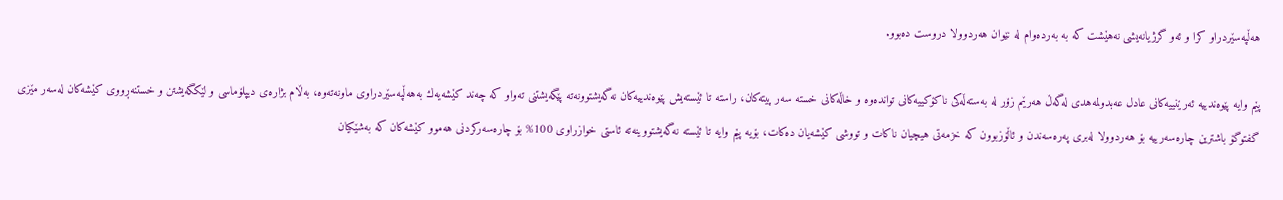هه‌ڵپه‌سێردراو كرا و ئه‌و گرژیانه‌یشی نه‌هێشت كه‌ به‌ به‌رده‌وام له‌ نێوان هه‌ردوولا دروست ده‌بوو.

پێم وایه‌ پێوه‌ندییه‌ ئه‌رێنییه‌كانی عادل عه‌بدولمه‌هدی له‌گه‌ڵ هه‌رێم زۆر له‌ به‌سته‌ڵه‌كی ناكۆكییه‌كانی توانده‌وه‌ و خاڵه‌كانی خسته‌ سه‌ر پیته‌كان، راسته‌ تا ئێسته‌یش پێوه‌ندییه‌كان نه‌گه‌یشتوونه‌ته‌ پێگه‌یشتنی ته‌واو كه‌ چه‌ند كێشه‌یه‌ك به‌هه‌ڵپه‌سێردراوی ماونه‌ته‌وه‌، به‌ڵام بژاره‌ی دیپلۆماسی و لێكگه‌یشتن و خستنه‌ڕووی كێشه‌كان له‌سه‌ر مێزی گفتوگۆ باشترین چاره‌سه‌رییه‌ بۆ هه‌ردوولا له‌بری په‌ره‌سه‌ندن و ئاڵۆزبوون كه‌ خزمه‌تی هیچیان ناكات و تووشی كێشه‌یان ده‌كات، بۆیه‌ پێم وایه‌ تا ئێسته‌ نه‌گه‌یشتووینه‌ته‌ ئاستی خوازراوی 100% بۆ چاره‌سه‌ركردنی هه‌موو كێشه‌كان كه‌ به‌شێكیان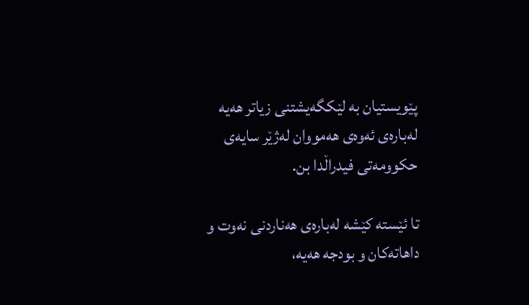پێویستیان به‌ لێكگه‌یشتنی زیاتر هه‌یه‌ له‌باره‌ی ئه‌وه‌ی هه‌مووان له‌ژێر سایه‌ی حكوومه‌تی فیدراڵدا بن.

تا ئێسته‌ كێشه‌ له‌باره‌ی هه‌ناردنی نه‌وت و داهاته‌كان و بودجه‌ هه‌یه‌،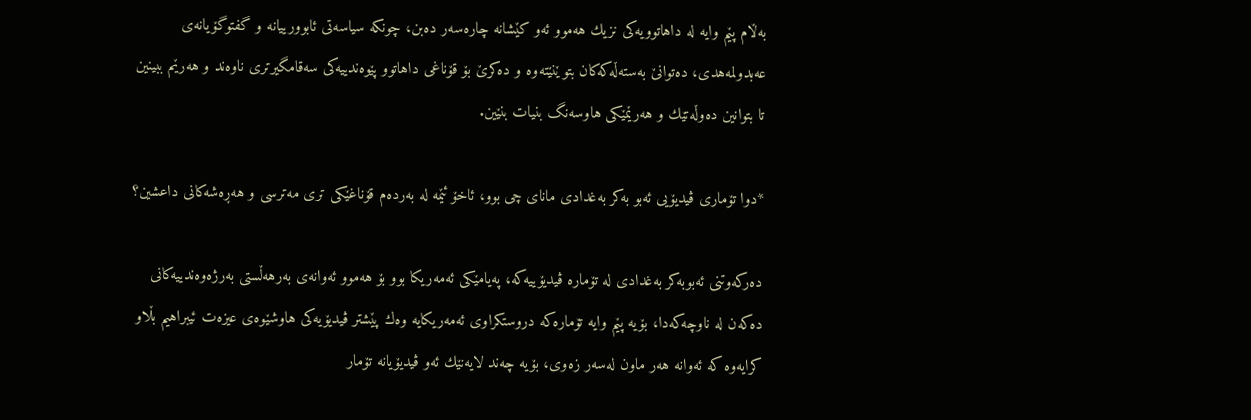به‌ڵام پێم وایه‌ له‌ داهاتوویه‌كی نزیك هه‌موو ئه‌و كێشانه‌ چاره‌سه‌ر ده‌بن، چونكه‌ سیاسه‌تی ئابوورییانه‌ و گفتوگۆیانه‌ی عه‌بدولمه‌هدی، ده‌توانێ به‌سته‌ڵه‌كه‌كان بتوێنێته‌وه‌ و ده‌كرێ بۆ قۆناغی داهاتوو پێوه‌ندییه‌كی سه‌قامگیرتری ناوه‌ند و هه‌رێم ببینین تا بتوانین ده‌وڵه‌تێك و هه‌رێمێكی هاوسه‌نگ بنیات بنێین.

*دوا تۆماری ڤیدیۆیی ئه‌بو به‌كر به‌غدادی مانای چی بوو، ئاخۆ ئێمه‌ له‌ به‌رده‌م قۆناغێكی تری مه‌ترسی و هه‌ڕه‌شه‌كانی داعشین؟

ده‌ركه‌وتنی ئه‌بوبه‌كر به‌غدادی له‌ تۆماره‌ ڤیدیۆییه‌كه‌، په‌یامێكی ئه‌مه‌ریكا بوو بۆ هه‌موو ئه‌وانه‌ی به‌رهه‌ڵستی به‌رژه‌وه‌ندییه‌كانی ده‌كه‌ن له‌ ناوچه‌كه‌دا، بۆیه‌ پێم وایه‌ تۆماره‌كه‌ دروستكراوی ئه‌مه‌ریكایه‌ وه‌ك پێشتر ڤیدیۆیه‌كی هاوشێوه‌ی عیزه‌ت ئیبراهیم بڵاو كرایه‌وه‌ كه‌ ئه‌وانه‌ هه‌ر ماون له‌سه‌ر زه‌وی، بۆیه‌ چه‌ند لایه‌نێك ئه‌و ڤیدیۆیانه‌ تۆمار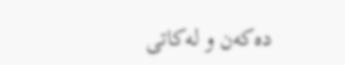ده‌كه‌ن و له‌كاتی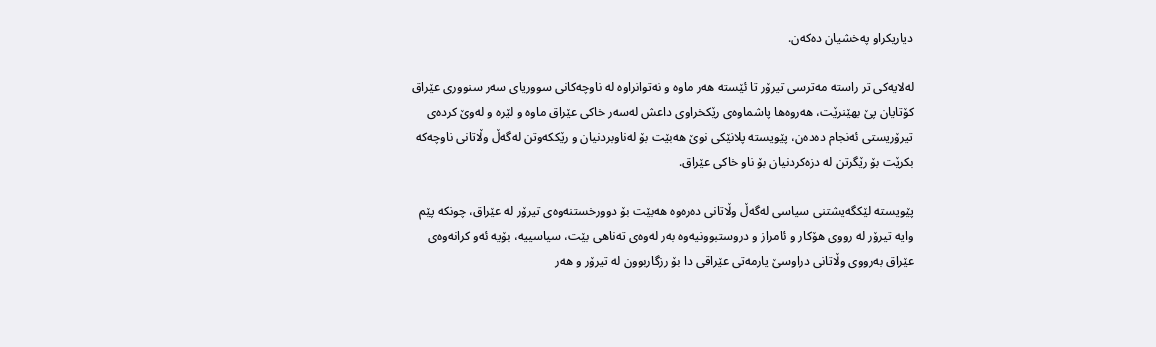دیاریكراو په‌خشیان ده‌كه‌ن.

له‌لایه‌كی تر راسته‌ مه‌ترسی تیرۆر تا ئێسته‌ هه‌ر ماوه‌ و نه‌توانراوه‌ له‌ ناوچه‌كانی سووریای سه‌ر سنووری عێراق كۆتایان پێ بهێنرێت، هه‌روه‌ها پاشماوه‌ی رێكخراوی داعش له‌سه‌ر خاكی عێراق ماوه‌ و لێره‌ و له‌وێ كرده‌ی تیرۆریستی ئه‌نجام ده‌ده‌ن، پێویسته‌ پلانێكی نوێ هه‌بێت بۆ له‌ناوبردنیان و رێككه‌وتن له‌گه‌ڵ وڵاتانی ناوچه‌كه‌ بكرێت بۆ رێگرتن له‌ دزه‌كردنیان بۆ ناو خاكی عێراق.

پێویسته‌ لێكگه‌یشتنی سیاسی له‌گه‌ڵ وڵاتانی ده‌ره‌وه‌ هه‌بێت بۆ دوورخستنه‌وه‌ی تیرۆر له‌ عێراق، چونكه‌ پێم وایه‌ تیرۆر له‌ رووی هۆكار و ئامراز و دروستبوونیه‌وه‌ به‌ر له‌وه‌ی ته‌ناهی بێت، سیاسییه‌، بۆیه‌ ئه‌و كرانه‌وه‌ی عێراق به‌رووی وڵاتانی دراوسێ یارمه‌تی عێراقی دا بۆ رزگاربوون له‌ تیرۆر و هه‌ر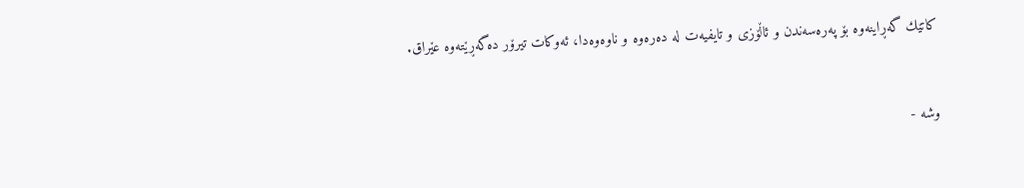كاتێك گه‌ڕاینه‌وه‌ بۆ په‌ره‌سه‌ندن و ئاڵۆزی و تایفیه‌ت له‌ ده‌ره‌وه‌ و ناوه‌وه‌دا، ئه‌وكات تیرۆر ده‌گه‌ڕێته‌وه‌ عێراق.


وشە -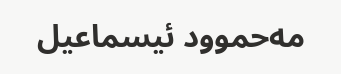مه‌حموود ئیسماعیل